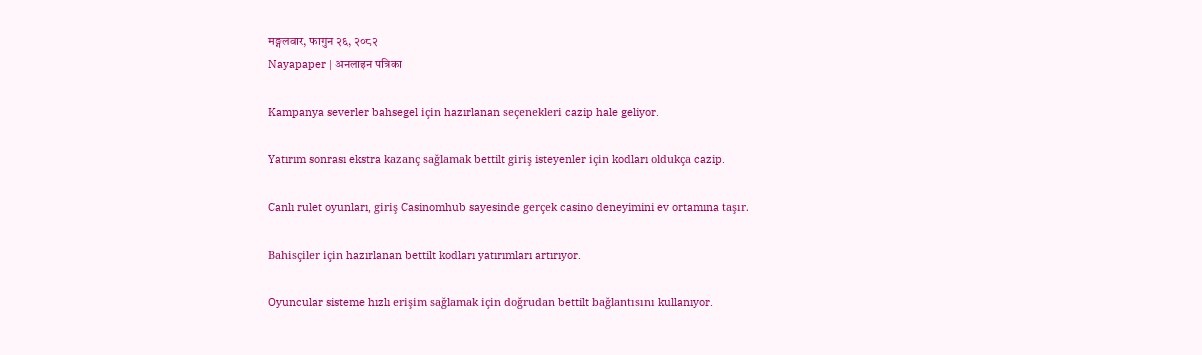मङ्गलवार, फागुन २६, २०८२
Nayapaper | अनलाइन पत्रिका

Kampanya severler bahsegel için hazırlanan seçenekleri cazip hale geliyor.

Yatırım sonrası ekstra kazanç sağlamak bettilt giriş isteyenler için kodları oldukça cazip.

Canlı rulet oyunları, giriş Casinomhub sayesinde gerçek casino deneyimini ev ortamına taşır.

Bahisçiler için hazırlanan bettilt kodları yatırımları artırıyor.

Oyuncular sisteme hızlı erişim sağlamak için doğrudan bettilt bağlantısını kullanıyor.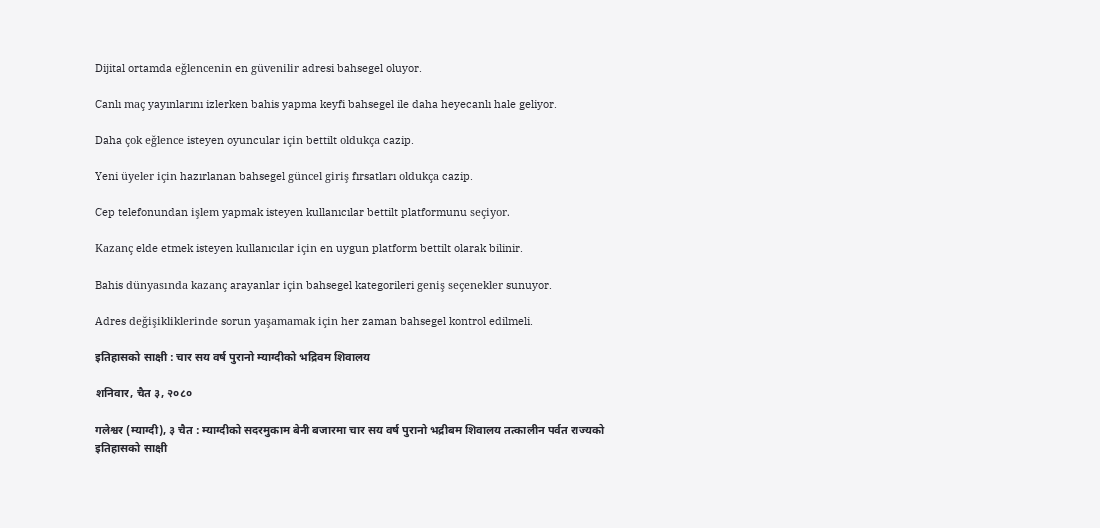Dijital ortamda eğlencenin en güvenilir adresi bahsegel oluyor.

Canlı maç yayınlarını izlerken bahis yapma keyfi bahsegel ile daha heyecanlı hale geliyor.

Daha çok eğlence isteyen oyuncular için bettilt oldukça cazip.

Yeni üyeler için hazırlanan bahsegel güncel giriş fırsatları oldukça cazip.

Cep telefonundan işlem yapmak isteyen kullanıcılar bettilt platformunu seçiyor.

Kazanç elde etmek isteyen kullanıcılar için en uygun platform bettilt olarak bilinir.

Bahis dünyasında kazanç arayanlar için bahsegel kategorileri geniş seçenekler sunuyor.

Adres değişikliklerinde sorun yaşamamak için her zaman bahsegel kontrol edilmeli.

इतिहासको साक्षी : चार सय वर्ष पुरानो म्याग्दीको भद्रिवम शिवालय

शनिवार, चैत ३, २०८०

गलेश्वर (म्याग्दी), ३ चैत : म्याग्दीको सदरमुकाम बेनी बजारमा चार सय वर्ष पुरानो भद्रीबम शिवालय तत्कालीन पर्वत राज्यको इतिहासको साक्षी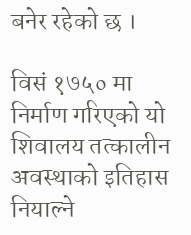बनेर रहेको छ ।

विसं १७५० मा निर्माण गरिएको यो शिवालय तत्कालीन अवस्थाको इतिहास नियाल्ने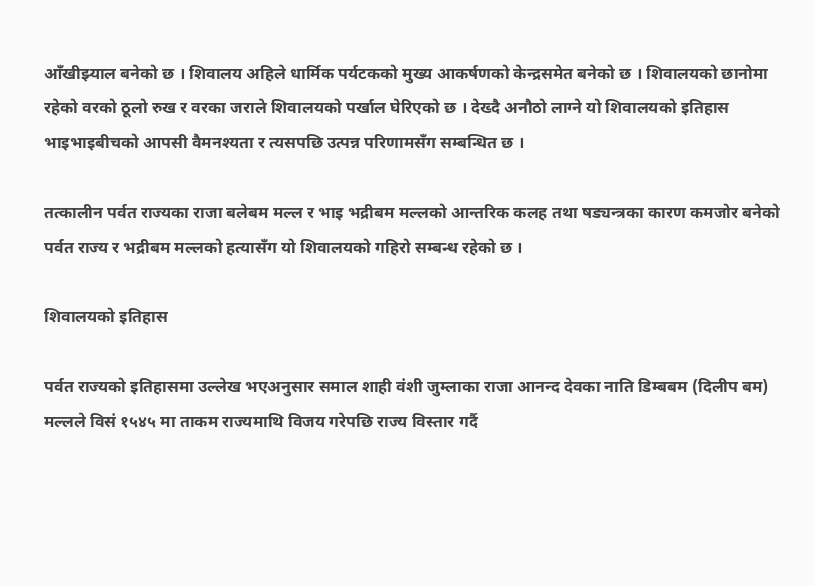आँखीझ्याल बनेको छ । शिवालय अहिले धार्मिक पर्यटकको मुख्य आकर्षणको केन्द्रसमेत बनेको छ । शिवालयको छानोमा रहेको वरको ठूलो रुख र वरका जराले शिवालयको पर्खाल घेरिएको छ । देख्दै अनौठो लाग्ने यो शिवालयको इतिहास भाइभाइबीचको आपसी वैमनश्यता र त्यसपछि उत्पन्न परिणामसँग सम्बन्धित छ ।

तत्कालीन पर्वत राज्यका राजा बलेबम मल्ल र भाइ भद्रीबम मल्लको आन्तरिक कलह तथा षड्यन्त्रका कारण कमजोर बनेको पर्वत राज्य र भद्रीबम मल्लको हत्यासँग यो शिवालयको गहिरो सम्बन्ध रहेको छ ।

शिवालयको इतिहास

पर्वत राज्यको इतिहासमा उल्लेख भएअनुसार समाल शाही वंशी जुम्लाका राजा आनन्द देवका नाति डिम्बबम (दिलीप बम) मल्लले विसं १५४५ मा ताकम राज्यमाथि विजय गरेपछि राज्य विस्तार गर्दै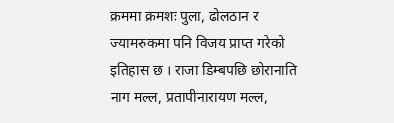क्रममा क्रमशः पुला, ढोलठान र ज्यामरुकमा पनि विजय प्राप्त गरेको इतिहास छ । राजा डिम्बपछि छोरानाति नाग मल्ल, प्रतापीनारायण मल्ल,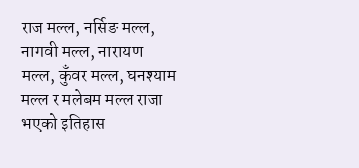राज मल्ल, नर्सिङ मल्ल, नागवी मल्ल, नारायण मल्ल, कुँवर मल्ल, घनश्याम मल्ल र मलेबम मल्ल राजा भएको इतिहास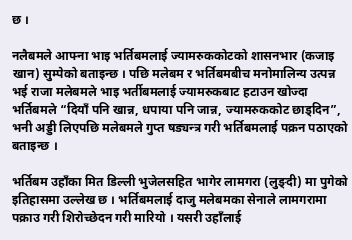छ ।

नलैबमले आफ्ना भाइ भर्तिबमलाई ज्यामरुककोटको शासनभार (कजाइ खान) सुम्पेको बताइन्छ । पछि मलेबम र भर्तिबमबीच मनोमालिन्य उत्पन्न भई राजा मलेबमले भाइ भर्तीबमलाई ज्यामरुकबाट हटाउन खोज्दा भर्तिबमले “दियाँ पनि खान्न, धपाया पनि जान्न, ज्यामरुककोट छाड्दिन”, भनी अड्डी लिएपछि मलेबमले गुप्त षड्यन्त्र गरी भर्तिबमलाई पक्रन पठाएको बताइन्छ ।

भर्तिबम उहाँका मित डिल्ली भुजेलसहित भागेर लामगरा (लुङ्दी) मा पुगेको इतिहासमा उल्लेख छ । भर्तिबमलाई दाजु मलेबमका सेनाले लामगरामा पक्राउ गरी शिरोच्छेदन गरी मारियो । यसरी उहाँलाई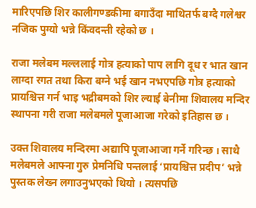मारिएपछि शिर कालीगण्डकीमा बगाउँदा माथितर्फ बग्दै गलेश्वर नजिक पुग्यो भन्ने किंवदन्ती रहेको छ ।

राजा मलेबम मल्ललाई गोत्र हत्याको पाप लागि दूध र भात खान लाग्दा रगत तथा किरा बग्ने भई खान नभएपछि गोत्र हत्याको प्रायश्चित्त गर्न भाइ भद्रीबमको शिर ल्याई बेनीमा शिवालय मन्दिर स्थापना गरी राजा मलेबमले पूजाआजा गरेको इतिहास छ ।

उक्त शिवालय मन्दिरमा अद्यापि पूजाआजा गर्ने गरिन्छ । साथै मलेबमले आफ्ना गुरु प्रेमनिधि पन्तलाई ‘प्रायश्चित्त प्रदीप’ भन्ने पुस्तक लेख्न लगाउनुभएको थियो । त्यसपछि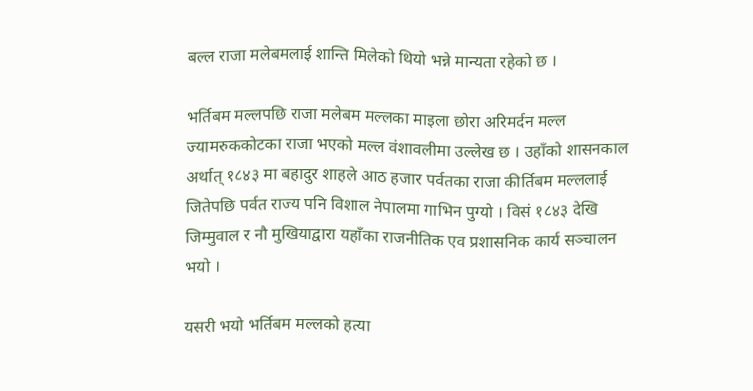बल्ल राजा मलेबमलाई शान्ति मिलेको थियो भन्ने मान्यता रहेको छ ।

भर्तिबम मल्लपछि राजा मलेबम मल्लका माइला छोरा अरिमर्दन मल्ल ज्यामरुककोटका राजा भएको मल्ल वंशावलीमा उल्लेख छ । उहाँको शासनकाल अर्थात् १८४३ मा बहादुर शाहले आठ हजार पर्वतका राजा कीर्तिबम मल्ललाई जितेपछि पर्वत राज्य पनि विशाल नेपालमा गाभिन पुग्यो । विसं १८४३ देखि जिम्मुवाल र नौ मुखियाद्वारा यहाँका राजनीतिक एव प्रशासनिक कार्य सञ्चालन भयो ।

यसरी भयो भर्तिबम मल्लको हत्या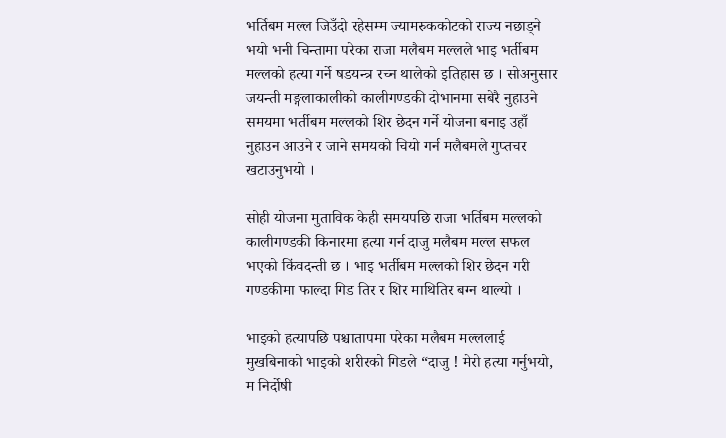भर्तिबम मल्ल जिउँदो रहेसम्म ज्यामरुककोटको राज्य नछाड्ने भयो भनी चिन्तामा परेका राजा मलैबम मल्लले भाइ भर्तीबम मल्लको हत्या गर्ने षडयन्त्र रच्न थालेको इतिहास छ । सोअनुसार जयन्ती मङ्गलाकालीको कालीगण्डकी दोभानमा सबेरै नुहाउने समयमा भर्तीबम मल्लको शिर छेदन गर्ने योजना बनाइ उहाँ नुहाउन आउने र जाने समयको चियो गर्न मलैबमले गुप्तचर खटाउनुभयो ।

सोही योजना मुताविक केही समयपछि राजा भर्तिबम मल्लको कालीगण्डकी किनारमा हत्या गर्न दाजु मलैबम मल्ल सफल भएको किंवदन्ती छ । भाइ भर्तीबम मल्लको शिर छेदन गरी गण्डकीमा फाल्दा गिड तिर र शिर माथितिर बग्न थाल्यो ।

भाइको हत्यापछि पश्चातापमा परेका मलैबम मल्ललाई मुखबिनाको भाइको शरीरको गिडले “दाजु ! मेरो हत्या गर्नुभयो, म निर्दोषी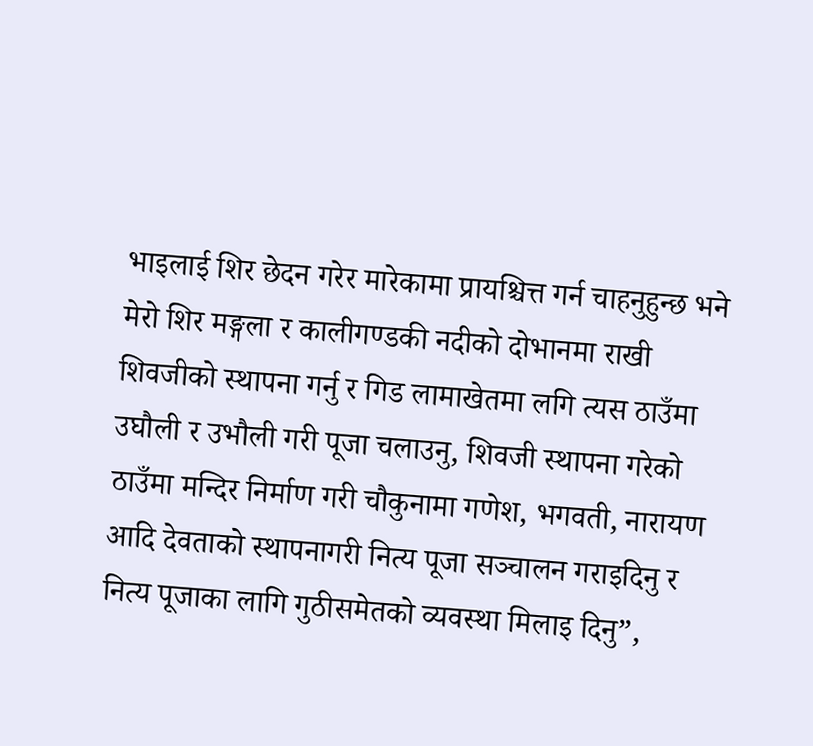भाइलाई शिर छेदन गरेर मारेकामा प्रायश्चित्त गर्न चाहनुहुन्छ भने मेरो शिर मङ्गला र कालीगण्डकी नदीको दोभानमा राखी शिवजीको स्थापना गर्नु र गिड लामाखेतमा लगि त्यस ठाउँमा उघौली र उभौली गरी पूजा चलाउनु, शिवजी स्थापना गरेको ठाउँमा मन्दिर निर्माण गरी चौकुनामा गणेश, भगवती, नारायण आदि देवताको स्थापनागरी नित्य पूजा सञ्चालन गराइदिनु र नित्य पूजाका लागि गुठीसमेतको व्यवस्था मिलाइ दिनु”,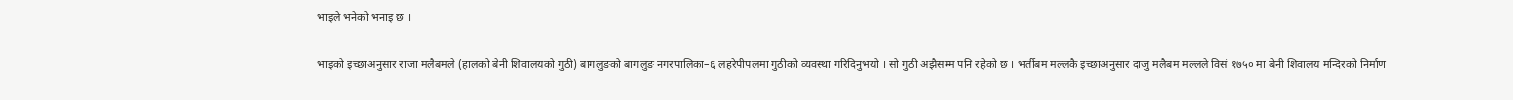भाइले भनेको भनाइ छ ।

भाइको इच्छाअनुसार राजा मलैबमले (हालको बेनी शिवालयको गुठी) बागलुङको बागलुङ नगरपालिका–६ लहरेपीपलमा गुठीको व्यवस्था गरिदिनुभयो । सो गुठी अझैसम्म पनि रहेको छ । भर्तीबम मल्लकै इच्छाअनुसार दाजु मलैबम मल्लले विसं १७५० मा बेनी शिवालय मन्दिरको निर्माण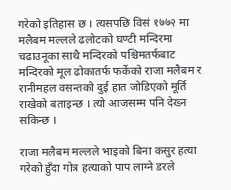गरेको इतिहास छ । त्यसपछि विसं १७७२ मा मलैबम मल्लले ढलोटको घण्टी मन्दिरमा चढाउनूका साथै मन्दिरको पश्चिमतर्फबाट मन्दिरको मूल ढोकातर्फ फर्केको राजा मलैबम र रानीमहल वसन्तको दुई हात जोडिएको मूर्ति राखेको बताइन्छ । त्यो आजसम्म पनि देख्न सकिन्छ ।

राजा मलैबम मल्लले भाइको बिना कसुर हत्या गरेको हुँदा गोत्र हत्याको पाप लाग्ने डरले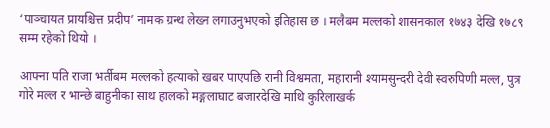‘पाञ्चायत प्रायश्चित्त प्रदीप’ नामक ग्रन्थ लेख्न लगाउनुभएको इतिहास छ । मलैबम मल्लको शासनकाल १७४३ देखि १७८९ सम्म रहेको थियो ।

आफ्ना पति राजा भर्तीबम मल्लको हत्याको खबर पाएपछि रानी विश्वमता, महारानी श्यामसुन्दरी देवी स्वरुपिणी मल्ल, पुत्र गोरे मल्ल र भान्छे बाहुनीका साथ हालको मङ्गलाघाट बजारदेखि माथि कुरिलाखर्क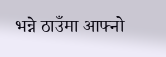भन्ने ठाउँमा आफ्नो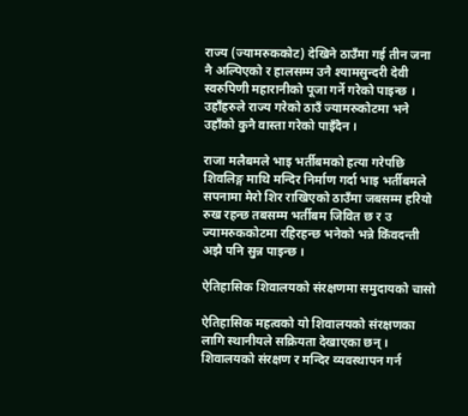राज्य (ज्यामरुककोट) देखिने ठाउँमा गई तीन जना नै अल्पिएको र हालसम्म उनै श्यामसुन्दरी देवी स्वरुपिणी महारानीको पूजा गर्ने गरेको पाइन्छ । उहाँहरुले राज्य गरेको ठाउँ ज्यामरुकोटमा भने उहाँको कुनै वास्ता गरेको पाइँदैन ।

राजा मलैबमले भाइ भर्तीबमको हत्या गरेपछि शिवलिङ्ग माथि मन्दिर निर्माण गर्दा भाइ भर्तीबमले सपनामा मेरो शिर राखिएको ठाउँमा जबसम्म हरियो रुख रहन्छ तबसम्म भर्तीबम जिवित छ र उ ज्यामरुककोटमा रहिरहन्छ भनेको भन्ने किंवदन्ती अझै पनि सुन्न पाइन्छ ।

ऐतिहासिक शिवालयको संरक्षणमा समुदायको चासो

ऐतिहासिक महत्वको यो शिवालयको संरक्षणका लागि स्थानीयले सक्रियता देखाएका छन् । शिवालयको संरक्षण र मन्दिर व्यवस्थापन गर्न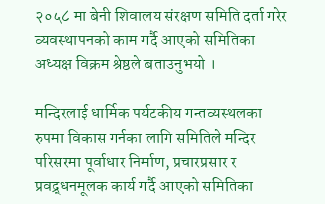२०५८ मा बेनी शिवालय संरक्षण समिति दर्ता गरेर व्यवस्थापनको काम गर्दै आएको समितिका अध्यक्ष विक्रम श्रेष्ठले बताउनुभयो ।

मन्दिरलाई धार्मिक पर्यटकीय गन्तव्यस्थलका रुपमा विकास गर्नका लागि समितिले मन्दिर परिसरमा पूर्वाधार निर्माण, प्रचारप्रसार र प्रवद्र्धनमूलक कार्य गर्दै आएको समितिका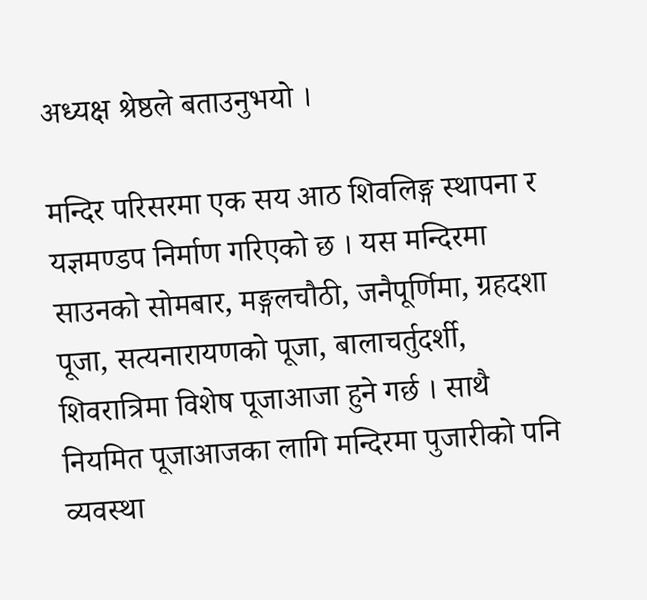अध्यक्ष श्रेष्ठले बताउनुभयो ।

मन्दिर परिसरमा एक सय आठ शिवलिङ्ग स्थापना र यज्ञमण्डप निर्माण गरिएको छ । यस मन्दिरमा साउनको सोमबार, मङ्गलचौठी, जनैपूर्णिमा, ग्रहदशा पूजा, सत्यनारायणको पूजा, बालाचर्तुदर्शी, शिवरात्रिमा विशेष पूजाआजा हुने गर्छ । साथै नियमित पूजाआजका लागि मन्दिरमा पुजारीको पनि व्यवस्था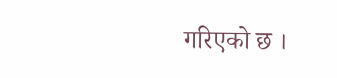गरिएको छ ।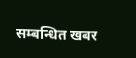सम्बन्धित खबर